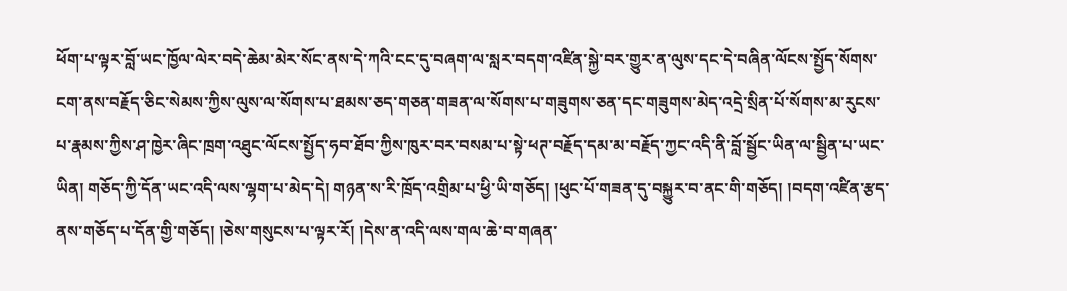ཕོག་པ་ལྟར་བློ་ཡང་ཁྱོལ་ལེར་བདེ་ཆེམ་མེར་སོང་ནས་དེ་ཀའི་ངང་དུ་བཞག་ལ་སླར་བདག་འཛིན་སྐྱེ་བར་གྱུར་ན་ལུས་དང་དེ་བཞིན་ལོངས་སྤྱོད་སོགས་ངག་ནས་བརྗོད་ཅིང་སེམས་ཀྱིས་ལུས་ལ་སོགས་པ་ཐམས་ཅད་གཅན་གཟན་ལ་སོགས་པ་གཟུགས་ཅན་དང་གཟུགས་མེད་འདྲེ་སྲིན་པོ་སོགས་མ་རུངས་པ་རྣམས་ཀྱིས་ཤ་ཁྱེར་ཞིང་ཁྲག་འཐུང་ལོངས་སྤྱོད་ཧབ་ཐོབ་ཀྱིས་ཁུར་བར་བསམ་པ་སྟེ་ཕཊ་བརྗོད་དམ་མ་བརྗོད་ཀྱང་འདི་ནི་བློ་སྦྱོང་ཡིན་ལ་སྦྱིན་པ་ཡང་ཡིན། གཅོད་ཀྱི་དོན་ཡང་འདི་ལས་ལྷག་པ་མེད་དེ། གཉན་ས་རི་ཁྲོད་འགྲིམ་པ་ཕྱི་ཡི་གཅོད། །ཕུང་པོ་གཟན་དུ་བསྐྱུར་བ་ནང་གི་གཅོད། །བདག་འཛིན་རྩད་ནས་གཅོད་པ་དོན་གྱི་གཅོད། །ཅེས་གསུངས་པ་ལྟར་རོ། །དེས་ན་འདི་ལས་གལ་ཆེ་བ་གཞན་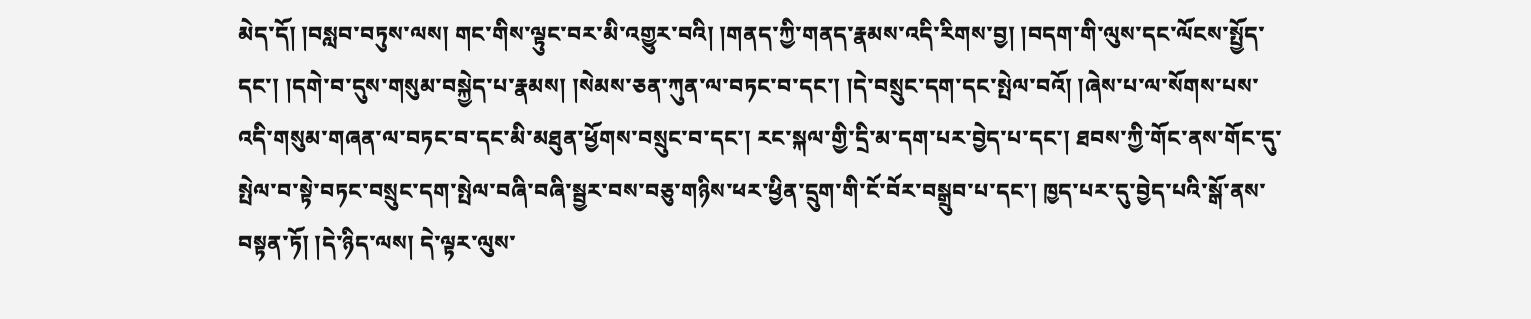མེད་དོ། །བསླབ་བཏུས་ལས། གང་གིས་ལྟུང་བར་མི་འགྱུར་བའི། །གནད་ཀྱི་གནད་རྣམས་འདི་རིགས་བྱ། །བདག་གི་ལུས་དང་ལོངས་སྤྱོད་དང་། །དགེ་བ་དུས་གསུམ་བསྐྱེད་པ་རྣམས། །སེམས་ཅན་ཀུན་ལ་བཏང་བ་དང་། །དེ་བསྲུང་དག་དང་སྤེལ་བའོ། །ཞེས་པ་ལ་སོགས་པས་འདི་གསུམ་གཞན་ལ་བཏང་བ་དང་མི་མཐུན་ཕྱོགས་བསྲུང་བ་དང་། རང་སྐལ་གྱི་དྲི་མ་དག་པར་བྱེད་པ་དང་། ཐབས་ཀྱི་གོང་ནས་གོང་དུ་སྤེལ་བ་སྟེ་བཏང་བསྲུང་དག་སྤེལ་བཞི་བཞི་སྦྱར་བས་བཅུ་གཉིས་ཕར་ཕྱིན་དྲུག་གི་ངོ་བོར་བསྒྲུབ་པ་དང་། ཁྱད་པར་དུ་བྱེད་པའི་སྒོ་ནས་བསྟན་ཏོ། །དེ་ཉིད་ལས། དེ་ལྟར་ལུས་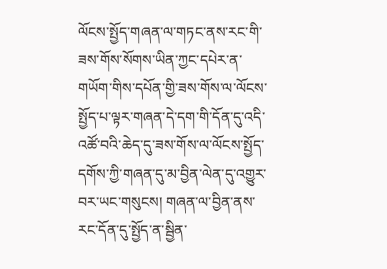ལོངས་སྤྱོད་གཞན་ལ་གཏང་ནས་རང་གི་ཟས་གོས་སོགས་ཡིན་ཀྱང་དཔེར་ན་གཡོག་གིས་དཔོན་གྱི་ཟས་གོས་ལ་ལོངས་སྤྱོད་པ་ལྟར་གཞན་དེ་དག་གི་དོན་དུ་འདི་འཚོ་བའི་ཆེད་དུ་ཟས་གོས་ལ་ལོངས་སྤྱོད་དགོས་ཀྱི་གཞན་དུ་མ་བྱིན་ལེན་དུ་འགྱུར་བར་ཡང་གསུངས། གཞན་ལ་བྱིན་ནས་རང་དོན་དུ་སྤྱོད་ན་སྦྱིན་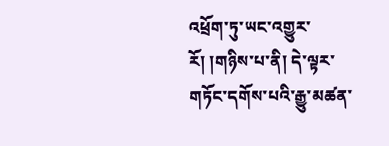འཕྲོག་ཏུ་ཡང་འགྱུར་རོ། །གཉིས་པ་ནི། དེ་ལྟར་གཏོང་དགོས་པའི་རྒྱུ་མཚན་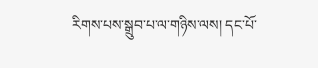རིགས་པས་སྒྲུབ་པ་ལ་གཉིས་ལས། དང་པོ་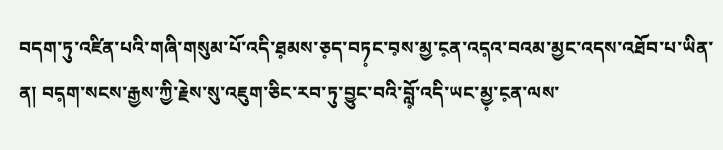བདག་ཏུ་འཛིན་པའི་གཞི་གསུམ་པོ་འདི་ཐ༷མས་ཅ༷ད་བཏ༷ང་བ༷ས་མྱ་ང༷ན་འད༷འ་བའམ་མྱང་འདས་འཐོབ་པ་ཡིན་ན། བད༷ག་སངས་རྒྱས་ཀྱི་རྗེས་སུ་འཇུག་ཅིང་རབ་ཏུ་བྱུང་བའི་བློ༷་འདི་ཡང་མྱ༷་ང༷ན་ལས་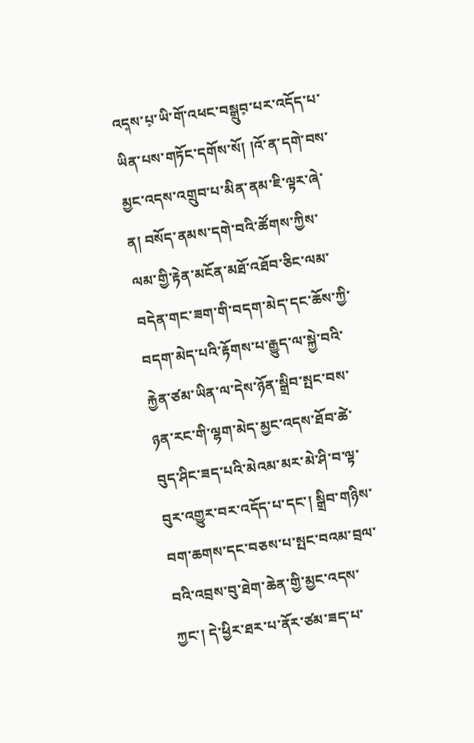འད༷ས་པ༷་ཡི་གོ་འཕང་བསྒྲུབ༷་པར་འདོད་པ་ཡིན་པས་གཏོང་དགོས་སོ། །འོ་ན་དགེ་བས་མྱང་འདས་འགྲུབ་པ་མིན་ནམ་ཇི་ལྟར་ཞེ་ན། བསོད་ནམས་དགེ་བའི་ཚོགས་ཀྱིས་ལམ་གྱི་རྟེན་མངོན་མཐོ་འཐོབ་ཅིང་ལམ་བདེན་གང་ཟག་གི་བདག་མེད་དང་ཆོས་ཀྱི་བདག་མེད་པའི་རྟོགས་པ་རྒྱུད་ལ་སྐྱེ་བའི་རྐྱེན་ཙམ་ཡིན་ལ་དེས་ཉོན་སྒྲིབ་སྤང་བས་ཉན་རང་གི་ལྷག་མེད་མྱང་འདས་ཐོབ་ཚེ་བུད་ཤིང་ཟད་པའི་མེའམ་མར་མེ་ཤི་བ་ལྟ་བུར་འགྱུར་བར་འདོད་པ་དང་། སྒྲིབ་གཉིས་བག་ཆགས་དང་བཅས་པ་སྤང་བའམ་བྲལ་བའི་འབྲས་བུ་ཐེག་ཆེན་གྱི་མྱང་འདས་ཀྱང་། དེ་ཕྱིར་ཐར་པ་ནོར་ཙམ་ཟད་པ་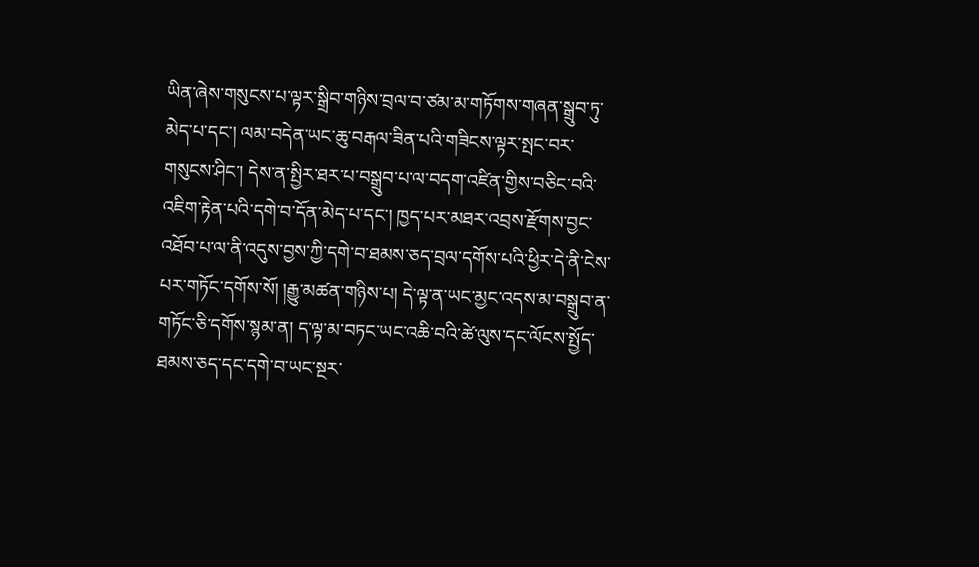ཡིན་ཞེས་གསུངས་པ་ལྟར་སྒྲིབ་གཉིས་བྲལ་བ་ཙམ་མ་གཏོགས་གཞན་སྒྲུབ་ཏུ་མེད་པ་དང་། ལམ་བདེན་ཡང་ཆུ་བརྒལ་ཟིན་པའི་གཟིངས་ལྟར་སྤང་བར་གསུངས་ཤིང་། དེས་ན་སྤྱིར་ཐར་པ་བསྒྲུབ་པ་ལ་བདག་འཛིན་གྱིས་བཅིང་བའི་འཇིག་རྟེན་པའི་དགེ་བ་དོན་མེད་པ་དང་། ཁྱད་པར་མཐར་འབྲས་རྫོགས་བྱང་འཐོབ་པ་ལ་ནི་འདུས་བྱས་ཀྱི་དགེ་བ་ཐམས་ཅད་བྲལ་དགོས་པའི་ཕྱིར་དེ་ནི་ངེས་པར་གཏོང་དགོས་སོ། །རྒྱུ་མཚན་གཉིས་པ། དེ་ལྟ་ན་ཡང་མྱང་འདས་མ་བསྒྲུབ་ན་གཏོང་ཅི་དགོས་སྙམ་ན། ད་ལྟ་མ་བཏང་ཡང་འཆི་བའི་ཚེ་ལུས་དང་ལོངས་སྤྱོད་ཐམས་ཅད་དང་དགེ་བ་ཡང་སྔར་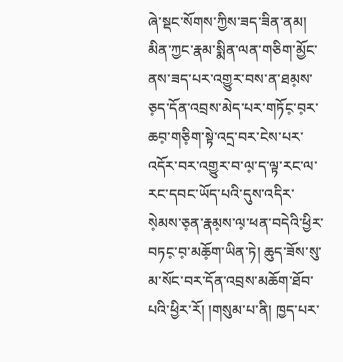ཞེ་སྡང་སོགས་ཀྱིས་ཟད་ཟིན་ནམ། མིན་ཀྱང་རྣམ་སྨིན་ལན་གཅིག་མྱོང་ནས་ཟད་པར་འགྱུར་བས་ན་ཐམ༷ས་ཅ༷ད་དོན་འབྲས་མེད་པར་གཏོང༷་བ༷ར་ཆབ༷་གཅི༷ག་སྟེ་འདྲ་བར་ངེས་པར་འདོར་བར་འགྱུར་བ་ལ༷་ད་ལྟ་རང་ལ་རང་དབང་ཡོད་པའི་དུས་འདིར་སེ༷མས་ཅ༷ན་རྣམ༷ས་ལ༷་ཕན་བདེའི་ཕྱིར་བཏང༷་བ༷་མཆོ༷ག་ཡིན་ཏེ། ཆུད་ཟོས་སུ་མ་སོང་བར་དོན་འབྲས་མཆོག་ཐོབ་པའི་ཕྱིར་རོ། །གསུམ་པ་ནི། ཁྱད་པར་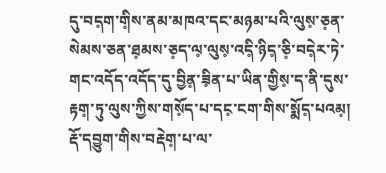དུ་བད༷ག་གི༷ས་ནམ་མཁའ་དང་མཉམ་པའི་ལུས༷་ཅ༷ན་སེམས་ཅན་ཐ༷མས་ཅ༷ད་ལ༷་ལུས༷་འདི༷་ཉིད༷་ཅི༷་བདེ༷ར་ཏེ་གང་འདོད་འདོད་དུ་བྱིན༷་ཟི༷ན་པ་ཡིན་གྱིས༷་ད་ནི་དུས་རྟག༷་ཏུ་ལུས་ཀྱིས་གསོ༷ད་པ་དང༷་ངག་གིས་སྨོད༷་པའམ༷། རྡོ་དབྱུག་གིས་བརྡེག༷་པ་ལ་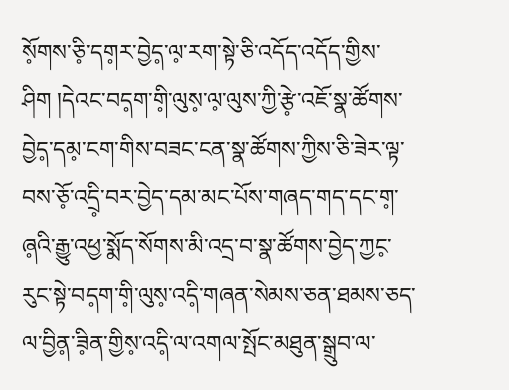སོ༷གས་ཅི༷་དག༷ར་བྱེད༷་ལ༷་རག་སྟེ་ཅི་འདོད་འདོད་གྱིས་ཤིག །དེའང་བད༷ག་གི༷་ལུས༷་ལ༷་ལུས་ཀྱི་རྩེ༷་འཇོ་སྣ་ཚོགས་བྱེད༷་དམ༷་ངག་གིས་བཟང་ངན་སྣ་ཚོགས་ཀྱིས་ཅི་ཟེར་ལྟ་བས་ཅོ༷་འདྲི༷་བར་བྱེད་དམ་མང་པོས་གཞད་གད་དང་ག༷་ཞ༷འི་རྒྱུ་འཕྱ་སྨོད་སོགས་མི་འདྲ་བ་སྣ་ཚོགས་བྱེད་ཀྱང༷་རུང་སྟེ་བད༷ག་གི༷་ལུས༷་འདི༷་གཞན་སེམས་ཅན་ཐམས་ཅད་ལ་བྱིན༷་ཟི༷ན་གྱིས༷་འདི༷་ལ་འགལ་སྤོང་མཐུན་སྒྲུབ་ལ་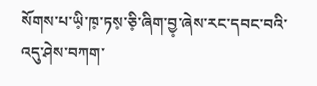སོགས་པ་ཡི༷་ཁ༷་ཏས༷་ཅི༷་ཞིག་བྱ༷་ཞེས་རང་དབང་བའི་འདུ་ཤེས་བཀག་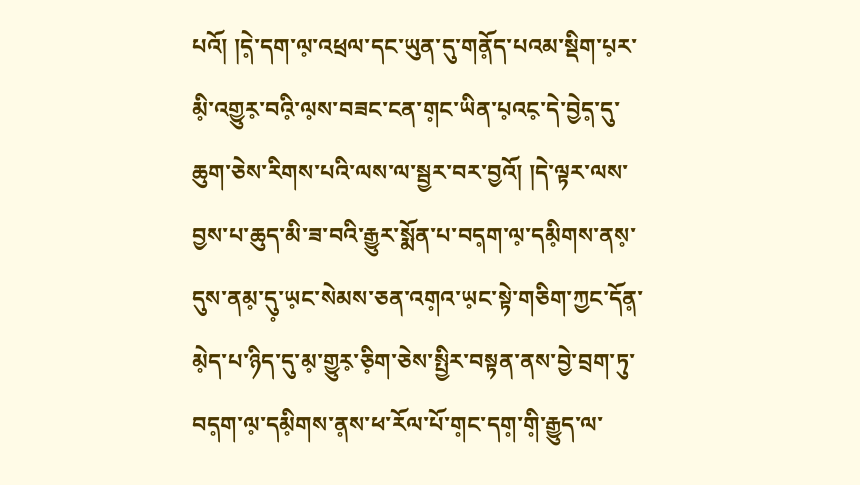པའོ། །དེ༷་དག་ལ༷་འཕྲལ་དང་ཡུན་དུ་གནོ༷ད་པའམ་སྡིག་པ༷ར་མི༷་འགྱུར༷་བའི༷་ལ༷ས་བཟང་ངན་ག༷ང་ཡིན་པ༷འང༷་དེ་བྱེད༷་དུ་ཆུག་ཅེས་རིགས་པའི་ལས་ལ་སྦྱར་བར་བྱའོ། །དེ་ལྟར་ལས་བྱས་པ་ཆུད་མི་ཟ་བའི་རྒྱུར་སྨོན་པ་བད༷ག་ལ༷་དམི༷གས་ནས༷་དུས་ནམ༷་དུ༷་ཡ༷ང་སེམས་ཅན་འག༷འ་ཡ༷ང་སྟེ་གཅིག་ཀྱང་དོན༷་མེ༷ད་པ་ཉིད་དུ་མ༷་གྱུར༷་ཅི༷ག་ཅེས་སྤྱིར་བསྟན་ནས་བྱེ་བྲག་ཏུ་བད༷ག་ལ༷་དམི༷གས་ན༷ས་ཕ་རོལ་པོ་ག༷ང་དག༷་གི༷་རྒྱུད་ལ་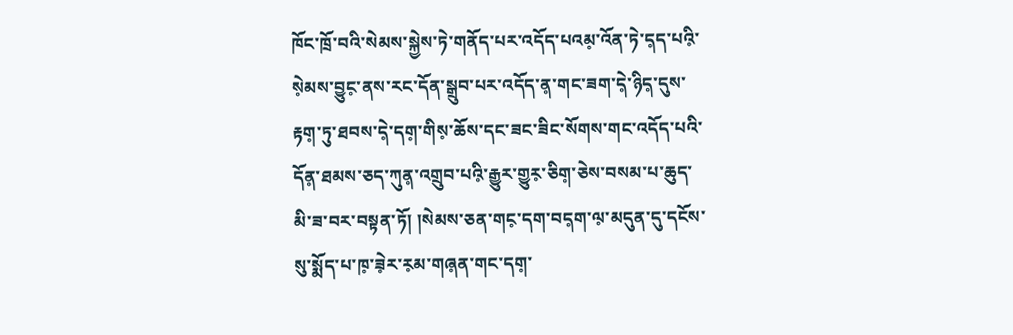ཁོང་ཁྲོ་བའི་སེམས་སྐྱེས་ཏེ་གནོད་པར་འདོད་པའམ༷་འོན་ཏེ་ད༷ད་པའི༷་སེ༷མས་བྱུང༷་ནས་རང་དོན་སྒྲུབ་པར་འདོད་ན༷་གང་ཟག་དེ༷་ཉིད༷་དུས་རྟག༷་ཏུ་ཐབས་དེ༷་དག༷་གིས༷་ཆོས་དང་ཟང་ཟིང་སོགས་གང་འདོད་པའི་དོན༷་ཐམས་ཅད་ཀུན༷་འགྲུབ་པའི༷་རྒྱུར་གྱུར༷་ཅིག༷་ཅེས་བསམ་པ་ཆུད་མི་ཟ་བར་བསྟན་ཏོ། །སེམས་ཅན་གང༷་དག་བད༷ག་ལ༷་མདུན་དུ་དངོས་སུ་སྨོད་པ་ཁ༷་ཟེ༷ར་ར༷མ་གཞ༷ན་གང་དག༷་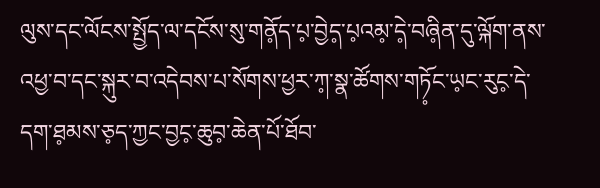ལུས་དང་ལོངས་སྤྱོད་ལ་དངོས་སུ་གནོ༷ད་པ༷་བྱེད༷་པ༷འམ༷་དེ༷་བཞི༷ན་དུ་ལྐོག་ནས་འཕྱ་བ་དང་སྐུར་བ་འདེབས་པ་སོགས་ཕྱར་ཀ༷་སྣ་ཚོགས་གཏོ༷ང་ཡ༷ང་རུང༷་དེ་དག་ཐ༷མས་ཅ༷ད་ཀྱང་བྱང༷་ཆུབ༷་ཆེན་པོ་ཐོབ་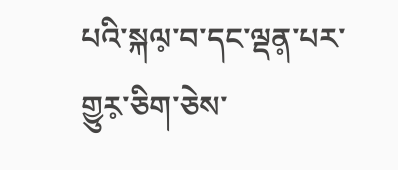པའི་སྐལ༷་བ་དང་ལྡན༷་པར་གྱུར༷་ཅིག་ཅེས་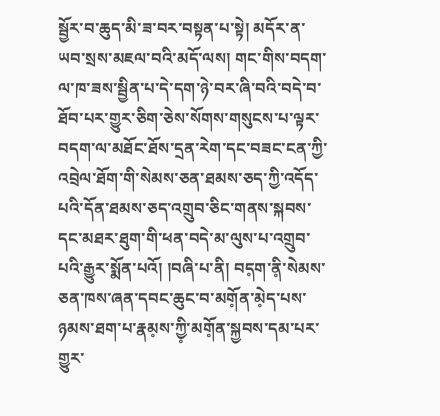སྦྱོར་བ་ཆུད་མི་ཟ་བར་བསྟན་པ་སྟེ། མདོར་ན་ཡབ་སྲས་མཇལ་བའི་མདོ་ལས། གང་གིས་བདག་ལ་ཁ་ཟས་སྦྱིན་པ་དེ་དག་ཉེ་བར་ཞི་བའི་བདེ་བ་ཐོབ་པར་གྱུར་ཅིག་ཅེས་སོགས་གསུངས་པ་ལྟར་བདག་ལ་མཐོང་ཐོས་དྲན་རེག་དང་བཟང་ངན་ཀྱི་འབྲེལ་ཐོག་གི་སེམས་ཅན་ཐམས་ཅད་ཀྱི་འདོད་པའི་དོན་ཐམས་ཅད་འགྲུབ་ཅིང་གནས་སྐབས་དང་མཐར་ཐུག་གི་ཕན་བདེ་མ་ལུས་པ་འགྲུབ་པའི་རྒྱུར་སྨོན་པའོ། །བཞི་པ་ནི། བད༷ག་ནི༷་སེམས་ཅན་ཁས་ཞན་དབང་ཆུང་བ་མགོ༷ན་མེ༷ད་པས་ཉམས་ཐག་པ་རྣམ༷ས་ཀྱི༷་མགོ༷ན་སྐྱབས་དམ་པར་གྱུར་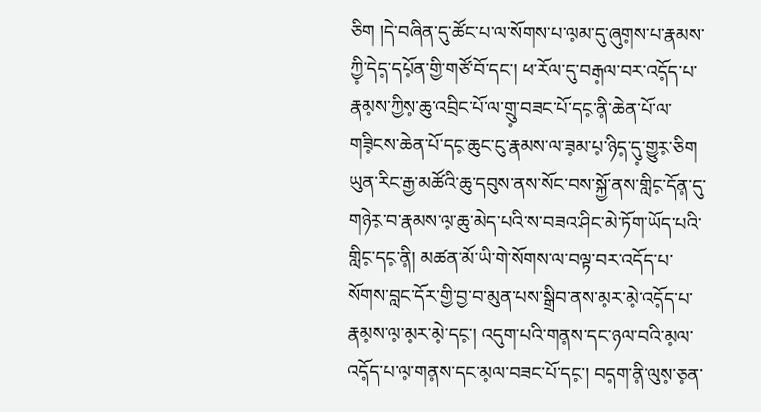ཅིག །དེ་བཞིན་དུ་ཚོང་པ་ལ་སོགས་པ་ལ༷མ་དུ་ཞུག༷ས་པ་རྣམས་ཀྱི༷་དེད༷་དཔོ༷ན་གྱི་གཙོ་བོ་དང་། ཕ་རོལ་དུ་བརྒ༷ལ་བར་འདོ༷ད་པ་རྣམ༷ས་ཀྱིས༷་ཆུ་འབྲིང་པོ་ལ་གྲུ༷་བཟང་པོ་དང༷་ནི༷་ཆེན་པོ་ལ་གཟི༷ངས་ཆེན་པོ་དང༷་ཆུང་ངུ་རྣམས་ལ་ཟ༷མ་པ༷་ཉིད༷་དུ༷་གྱུར༷་ཅིག ཡུན་རིང་རྒྱ་མཚོའི་ཆུ་དབུས་ནས་སོང་བས་སྐྱོ་ནས་གླིང༷་དོན༷་དུ་གཉེར༷་བ་རྣམས་ལ༷་ཆུ་མེད་པའི་ས་བཟའ་ཤིང་མེ་ཏོག་ཡོད་པའི་གླིང༷་དང༷་ནི༷། མཚན་མོ་ཡི་གེ་སོགས་ལ་བལྟ་བར་འདོད་པ་སོགས་བླང་དོར་གྱི་བྱ་བ་མུན་པས་སྒྲིབ་ནས་མ༷ར་མེ༷་འདོ༷ད་པ་རྣམ༷ས་ལ༷་མ༷ར་མེ༷་དང༷་། འདུག་པའི་གན༷ས་དང་ཉལ་བའི་མ༷ལ་འདོ༷ད་པ་ལ༷་གན༷ས་དང་མ༷ལ་བཟང་པོ་དང༷་། བད༷ག་ནི༷་ལུས༷་ཅ༷ན་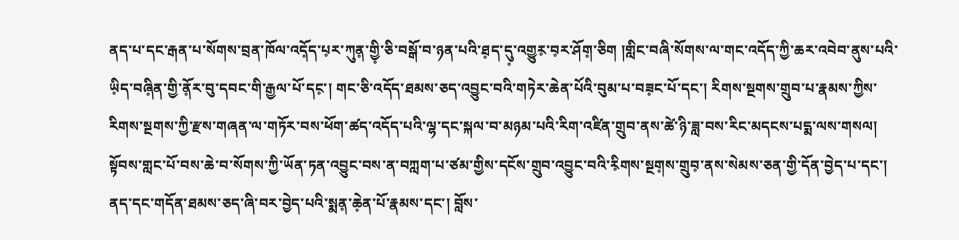ནད་པ་དང་རྒན་པ་སོགས་བྲན་ཁོལ་འདོ༷ད་པ༷ར་ཀུན༷་གྱི༷་ཅི་བསྒོ་བ་ཉན་པའི་ཐ༷ད་དུ༷་འགྱུར༷་བ༷ར་ཤོག༷་ཅིག །གླིང་བཞི་སོགས་ལ་གང་འདོད་ཀྱི་ཆར་འབེབ་ནུས་པའི་ཡི༷ད་བཞི༷ན་གྱི་ནོ༷ར་བུ་དབང་གི་རྒྱལ་པོ་དང༷་། གང་ཅི་འདོད་ཐམས་ཅད་འབྱུང་བའི་གཏེར་ཆེན་པོའི་བུམ་པ་བཟ༷ང་པོ་དང་། རིགས་སྔགས་གྲུབ་པ་རྣམས་ཀྱིས་རིགས་སྔགས་ཀྱི་རྫས་གཞན་ལ་གཏོར་བས་ཕོག་ཚད་འདོད་པའི་ལྷ་དང་སྐལ་བ་མཉམ་པའི་རིག་འཛིན་གྲུབ་ནས་ཚེ་ཉི་ཟླ་བས་རིང་མདངས་པདྨ་ལས་གསལ། སྟོབས་གླང་པོ་བས་ཆེ་བ་སོགས་ཀྱི་ཡོན་ཏན་འབྱུང་བས་ན་བཀླག་པ་ཙམ་གྱིས་དངོས་གྲུབ་འབྱུང་བའི་རི༷གས་སྔག༷ས་གྲུབ༷་ནས་སེམས་ཅན་གྱི་དོན་བྱེད་པ་དང་། ནད་དང་གདོན་ཐམས་ཅད་ཞི་བར་བྱེད་པའི་སྨན༷་ཆེ༷ན་པོ་རྣམས་དང་། བློས་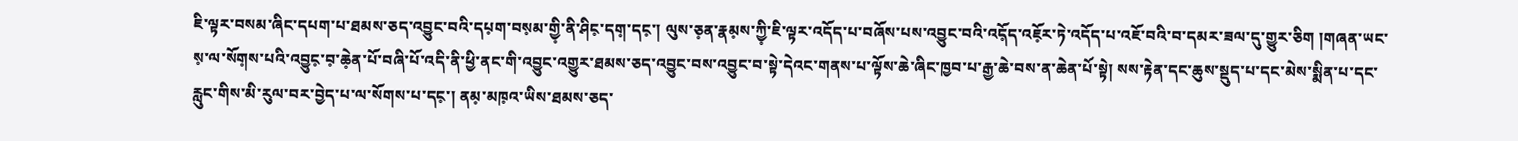ཇི་ལྟར་བསམ་ཞིང་དཔག་པ་ཐམས་ཅད་འབྱུང་བའི་དཔ༷ག་བས༷མ་གྱི༷་ནི་ཤིང༷་དག༷་དང༷་། ལུས་ཅ༷ན་རྣམ༷ས་ཀྱི༷་ཇི་ལྟར་འདོད་པ་བཞོས་པས་འབྱུང་བའི་འདོ༷ད་འཇོ༷ར་ཏེ་འདོད་པ་འཇོ་བའི་བ་དམར་ཟལ་དུ་གྱུར་ཅིག །གཞན་ཡང་ས༷་ལ་སོག༷ས་པའི་འབྱུང༷་བ༷་ཆེ༷ན་པོ་བཞི་པོ་འདི་ནི་ཕྱི་ནང་གི་འབྱུང་འགྱུར་ཐམས་ཅད་འབྱུང་བས་འབྱུང་བ་སྟེ་དེའང་གནས་པ་ལྟོས་ཆེ་ཞིང་ཁྱབ་པ་རྒྱ་ཆེ་བས་ན་ཆེན་པོ་སྟེ། སས་རྟེན་དང་ཆུས་སྡུད་པ་དང་མེས་སྨིན་པ་དང་རླུང་གིས་མི་རུལ་བར་བྱེད་པ་ལ་སོགས་པ་དང༷་། ནམ༷་མཁ༷འ་ཡིས་ཐམས་ཅད་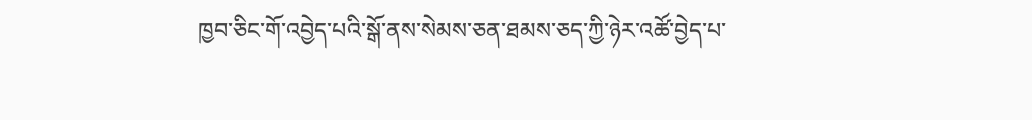ཁྱབ་ཅིང་གོ་འབྱེད་པའི་སྒོ་ནས་སེམས་ཅན་ཐམས་ཅད་ཀྱི་ཉེར་འཚོ་བྱེད་པ་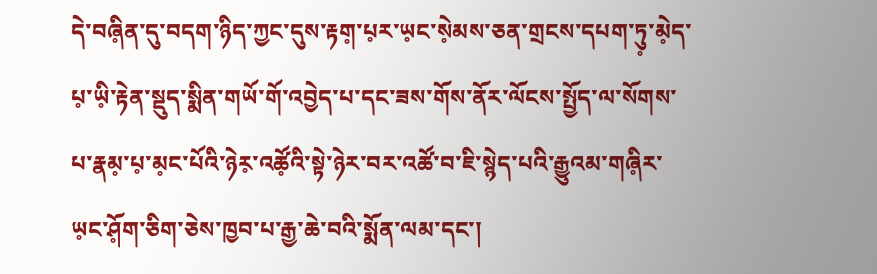དེ་བཞི༷ན་དུ་བདག་ཉིད་ཀྱང་དུས་རྟག༷་པ༷ར་ཡ༷ང་སེ༷མས་ཅན་གྲངས་དཔག་ཏུ༷་མེ༷ད་པ༷་ཡི༷་རྟེན་སྡུད་སྨིན་གཡོ་གོ་འབྱེད་པ་དང་ཟས་གོས་ནོར་ལོངས་སྤྱོད་ལ་སོགས་པ་རྣམ༷་པ༷་མ༷ང་པོའི་ཉེར༷་འཚོ༷འི་སྟེ་ཉེར་བར་འཚོ་བ་ཇི་སྙེད་པའི་རྒྱུའམ་གཞི༷ར་ཡ༷ང་ཤོ༷ག་ཅིག་ཅེས་ཁྱབ་པ་རྒྱ་ཆེ་བའི་སྨོན་ལམ་དང་།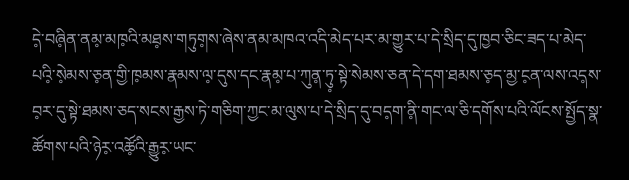དེ༷་བཞི༷ན་ནམ༷་མཁ༷འི་མཐ༷ས་གཏུག༷ས་ཞེས་ནམ་མཁའ་འདི་མེད་པར་མ་གྱུར་པ་དེ་སྲིད་དུ་ཁྱབ་ཅིང་ཟད་པ་མེད་པའི༷་སེ༷མས་ཅ༷ན་གྱི་ཁ༷མས་རྣམས་ལ༷་དུས་དང་རྣམ༷་པ་ཀུན༷་ཏུ༷་སྟེ་སེམས་ཅན་དེ་དག་ཐམས་ཅ༷ད་མྱ་ང༷ན་ལས་འད༷ས་བ༷ར་དུ་སྟེ་ཐམས་ཅད་སངས་རྒྱས་ཏེ་གཅིག་ཀྱང་མ་ལུས་པ་དེ་སྲིད་དུ་བད༷ག་ནི༷་གང་ལ་ཅི་དགོས་པའི་ལོངས་སྤྱོད་སྣ་ཚོགས་པའི་ཉེར༷་འཚོ༷འི་རྒྱུར༷་ཡང་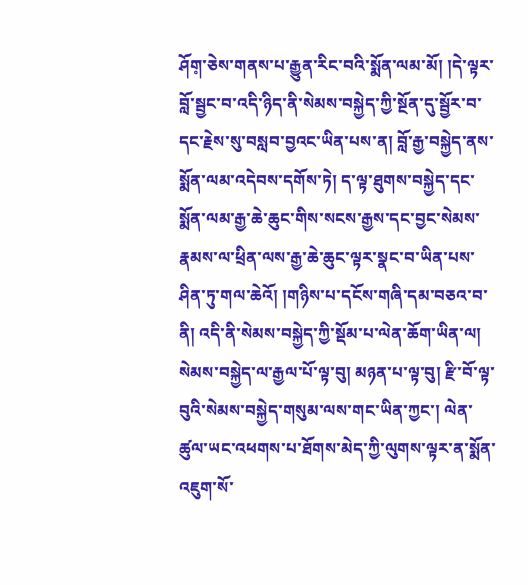ཤོག༷་ཅེས་གནས་པ་རྒྱུན་རིང་བའི་སྨོན་ལམ་མོ། །དེ་ལྟར་བློ་སྦྱང་བ་འདི་ཉིད་ནི་སེམས་བསྐྱེད་ཀྱི་སྔོན་དུ་སྦྱོར་བ་དང་རྗེས་སུ་བསླབ་བྱའང་ཡིན་པས་ན། བློ་རྒྱ་བསྐྱེད་ནས་སྨོན་ལམ་འདེབས་དགོས་ཏེ། ད་ལྟ་ཐུགས་བསྐྱེད་དང་སྨོན་ལམ་རྒྱ་ཆེ་ཆུང་གིས་སངས་རྒྱས་དང་བྱང་སེམས་རྣམས་ལ་ཕྲིན་ལས་རྒྱ་ཆེ་ཆུང་ལྟར་སྣང་བ་ཡིན་པས་ཤིན་ཏུ་གལ་ཆེའོ། །གཉིས་པ་དངོས་གཞི་དམ་བཅའ་བ་ནི། འདི་ནི་སེམས་བསྐྱེད་ཀྱི་སྡོམ་པ་ལེན་ཆོག་ཡིན་ལ། སེམས་བསྐྱེད་ལ་རྒྱལ་པོ་ལྟ་བུ། མཉན་པ་ལྟ་བུ། རྫི་བོ་ལྟ་བུའི་སེམས་བསྐྱེད་གསུམ་ལས་གང་ཡིན་ཀྱང་། ལེན་ཚུལ་ཡང་འཕགས་པ་ཐོགས་མེད་ཀྱི་ལུགས་ལྟར་ན་སྨོན་འཇུག་སོ་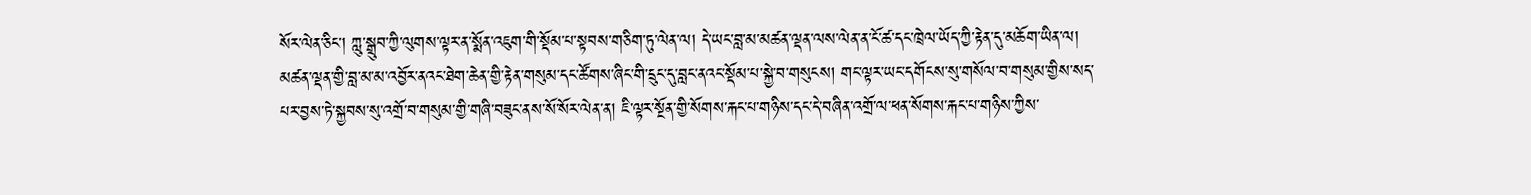སོར་ལེན་ཅིང་། ཀླུ་སྒྲུབ་ཀྱི་ལུགས་ལྟར་ན་སྨོན་འཇུག་གི་སྡོམ་པ་སྟབས་གཅིག་ཏུ་ལེན་ལ། དེ་ཡང་བླ་མ་མཚན་ལྡན་ལས་ལེན་ན་ངོ་ཚ་དང་ཁྲེལ་ཡོད་ཀྱི་རྟེན་དུ་མཆོག་ཡིན་ལ། མཚན་ལྡན་གྱི་བླ་མ་མ་འབྱོར་ནའང་ཐེག་ཆེན་གྱི་རྟེན་གསུམ་དང་ཚོགས་ཞིང་གི་དྲུང་དུ་བླང་ནའང་སྡོམ་པ་སྐྱེ་བ་གསུངས། གང་ལྟར་ཡང་དགོངས་སུ་གསོལ་བ་གསུམ་གྱིས་སད་པར་བྱས་ཏེ་སྐྱབས་སུ་འགྲོ་བ་གསུམ་གྱི་གཞི་བཟུང་ནས་སོ་སོར་ལེན་ན། ཇི་ལྟར་སྔོན་གྱི་སོགས་རྐང་པ་གཉིས་དང་དེ་བཞིན་འགྲོ་ལ་ཕན་སོགས་རྐང་པ་གཉིས་ཀྱིས་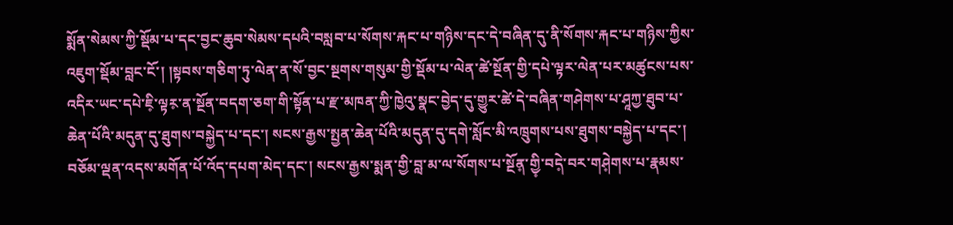སྨོན་སེམས་ཀྱི་སྡོམ་པ་དང་བྱང་ཆུབ་སེམས་དཔའི་བསླབ་པ་སོགས་རྐང་པ་གཉིས་དང་དེ་བཞིན་དུ་ནི་སོགས་རྐང་པ་གཉིས་ཀྱིས་འཇུག་སྡོམ་བླང་ངོ་། །སྟབས་གཅིག་ཏུ་ལེན་ན་སོ་བྱང་སྔགས་གསུམ་གྱི་སྡོམ་པ་ལེན་ཚེ་སྔོན་གྱི་དཔེ་ལྟར་ལེན་པར་མཚུངས་པས་འདིར་ཡང་དཔེ་ཇི༷་ལྟར༷་ན་སྔོན་བདག་ཅག་གི་སྟོན་པ་རྫ་མཁན་ཀྱི་ཁྱེའུ་སྣང་བྱེད་དུ་གྱུར་ཚེ་དེ་བཞིན་གཤེགས་པ་ཤཱཀྱ་ཐུབ་པ་ཆེན་པོའི་མདུན་དུ་ཐུགས་བསྐྱེད་པ་དང་། སངས་རྒྱས་སྤྱན་ཆེན་པོའི་མདུན་དུ་དགེ་སློང་མི་འཁྲུགས་པས་ཐུགས་བསྐྱེད་པ་དང་། བཅོམ་ལྡན་འདས་མགོན་པོ་འོད་དཔག་མེད་དང་། སངས་རྒྱས་སྨན་གྱི་བླ་མ་ལ་སོགས་པ་སྔོན༷་གྱི༷་བདེ༷་བར་གཤེ༷གས་པ་རྣམས་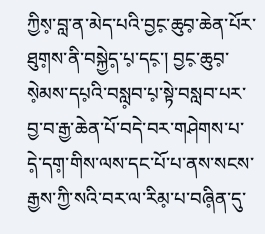ཀྱིས༷་བླ་ན་མེད་པའི་བྱང༷་ཆུབ༷་ཆེན་པོར་ཐུག༷ས་ནི་བསྐྱེད༷་པ༷་དང༷་། བྱང༷་ཆུབ༷་སེ༷མས་དཔ༷འི་བསླ༷བ་པ༷་སྟེ་བསླབ་པར་བྱ་བ་རྒྱ་ཆེན་པོ་བདེ་བར་གཤེགས་པ་དེ༷་དག༷་གིས་ལས་དང་པོ་པ་ནས་སངས་རྒྱས་ཀྱི་སའི་བར་ལ་རིམ༷་པ་བཞི༷ན་དུ་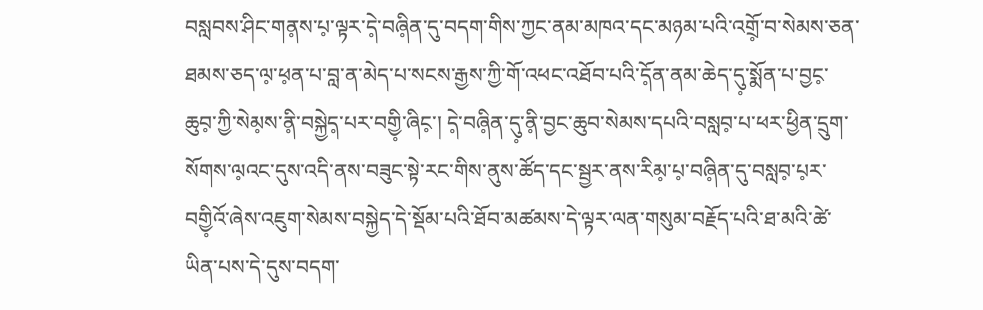བསླབས་ཤིང་གན༷ས་པ༷་ལྟར་དེ༷་བཞི༷ན་དུ་བདག་གིས་ཀྱང་ནམ་མཁའ་དང་མཉམ་པའི་འགྲོ༷་བ་སེམས་ཅན་ཐམས་ཅད་ལ༷་ཕ༷ན་པ་བླ་ན་མེད་པ་སངས་རྒྱས་ཀྱི་གོ་འཕང་འཐོབ་པའི་དོ༷ན་ནམ་ཆེད་དུ༷་སྨོན་པ་བྱང༷་ཆུབ༷་ཀྱི་སེམ༷ས་ནི༷་བསྐྱེད༷་པར་བགྱི༷་ཞིང༷་། དེ༷་བཞི༷ན་དུ༷་ནི༷་བྱང་ཆུབ་སེམས་དཔའི་བསླབ༷་པ་ཕར་ཕྱིན་དྲུག་སོགས་ལ༷འང་དུས་འདི་ནས་བཟུང་སྟེ་རང་གིས་ནུས་ཚོད་དང་སྦྱར་ནས་རིམ༷་པ༷་བཞི༷ན་དུ་བསླབ༷་པ༷ར་བགྱི༷འོ་ཞེས་འཇུག་སེམས་བསྐྱེད་དེ་སྡོམ་པའི་ཐོབ་མཚམས་དེ་ལྟར་ལན་གསུམ་བརྗོད་པའི་ཐ་མའི་ཚེ་ཡིན་པས་དེ་དུས་བདག་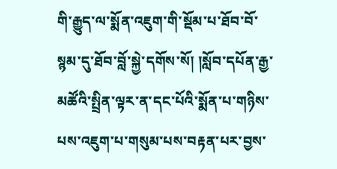གི་རྒྱུད་ལ་སྨོན་འཇུག་གི་སྡོམ་པ་ཐོབ་བོ་སྙམ་དུ་ཐོབ་བློ་སྐྱེ་དགོས་སོ། །སློབ་དཔོན་རྒྱ་མཚོའི་སྤྲིན་ལྟར་ན་དང་པོའི་སྨོན་པ་གཉིས་པས་འཇུག་པ་གསུམ་པས་བརྟན་པར་བྱས་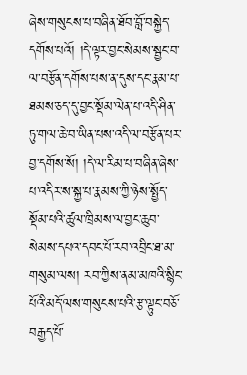ཞེས་གསུངས་པ་བཞིན་ཐོབ་བློ་བསྐྱེད་དགོས་པའོ། །དེ་ལྟར་བྱང་སེམས་སྦྱང་བ་ལ་བརྩོན་དགོས་པས་ན་དུས་དང་རྣམ་པ་ཐམས་ཅད་དུ་བྱང་སྡོམ་ལེན་པ་འདི་ཤིན་ཏུ་གལ་ཆེ་བ་ཡིན་པས་འདི་ལ་བརྩོན་པར་བྱ་དགོས་སོ། །དེ་ལ་རིམ་པ་བཞིན་ཞེས་པ་འདིར་ས་སྐྱ་པ་རྣམས་ཀྱི་ཉེས་སྤྱོད་སྡོམ་པའི་ཚུལ་ཁྲིམས་ལ་བྱང་ཆུབ་སེམས་དཔའ་དབང་པོ་རབ་འབྲིང་ཐ་མ་གསུམ་ལས། རབ་ཀྱིས་ནམ་མཁའི་སྙིང་པོའི་མདོ་ལས་གསུངས་པའི་རྩ་ལྟུང་བཅོ་བརྒྱད་པོ་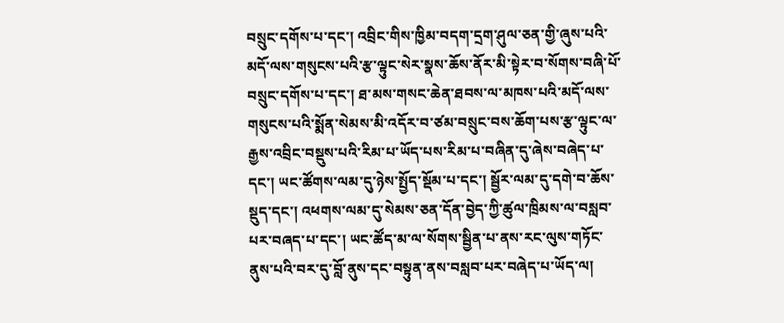བསྲུང་དགོས་པ་དང་། འབྲིང་གིས་ཁྱིམ་བདག་དྲག་ཤུལ་ཅན་གྱི་ཞུས་པའི་མདོ་ལས་གསུངས་པའི་རྩ་ལྟུང་སེར་སྣས་ཆོས་ནོར་མི་སྟེར་བ་སོགས་བཞི་པོ་བསྲུང་དགོས་པ་དང་། ཐ་མས་གསང་ཆེན་ཐབས་ལ་མཁས་པའི་མདོ་ལས་གསུངས་པའི་སྨོན་སེམས་མི་འདོར་བ་ཙམ་བསྲུང་བས་ཆོག་པས་རྩ་ལྟུང་ལ་རྒྱས་འབྲིང་བསྡུས་པའི་རིམ་པ་ཡོད་པས་རིམ་པ་བཞིན་དུ་ཞེས་བཞེད་པ་དང་། ཡང་ཚོགས་ལམ་དུ་ཉེས་སྤྱོད་སྡོམ་པ་དང་། སྦྱོར་ལམ་དུ་དགེ་བ་ཆོས་སྡུད་དང་། འཕགས་ལམ་དུ་སེམས་ཅན་དོན་བྱེད་ཀྱི་ཚུལ་ཁྲིམས་ལ་བསླབ་པར་བཞད་པ་དང་། ཡང་ཚོད་མ་ལ་སོགས་སྦྱིན་པ་ནས་རང་ལུས་གཏོང་ནུས་པའི་བར་དུ་བློ་ནུས་དང་བསྟུན་ནས་བསླབ་པར་བཞེད་པ་ཡོད་ལ།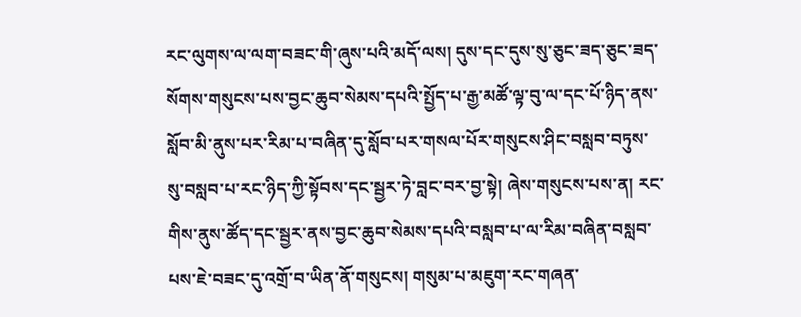རང་ལུགས་ལ་ལག་བཟང་གི་ཞུས་པའི་མདོ་ལས། དུས་དང་དུས་སུ་ཅུང་ཟད་ཅུང་ཟད་སོགས་གསུངས་པས་བྱང་ཆུབ་སེམས་དཔའི་སྤྱོད་པ་རྒྱ་མཚོ་ལྟ་བུ་ལ་དང་པོ་ཉིད་ནས་སློབ་མི་ནུས་པར་རིམ་པ་བཞིན་དུ་སློབ་པར་གསལ་པོར་གསུངས་ཤིང་བསླབ་བཏུས་སུ་བསླབ་པ་རང་ཉིད་ཀྱི་སྟོབས་དང་སྦྱར་ཏེ་བླང་བར་བྱ་སྟེ། ཞེས་གསུངས་པས་ན། རང་གིས་ནུས་ཚོད་དང་སྦྱར་ནས་བྱང་ཆུབ་སེམས་དཔའི་བསླབ་པ་ལ་རིམ་བཞིན་བསླབ་པས་ཇེ་བཟང་དུ་འགྲོ་བ་ཡིན་ནོ་གསུངས། གསུམ་པ་མཇུག་རང་གཞན་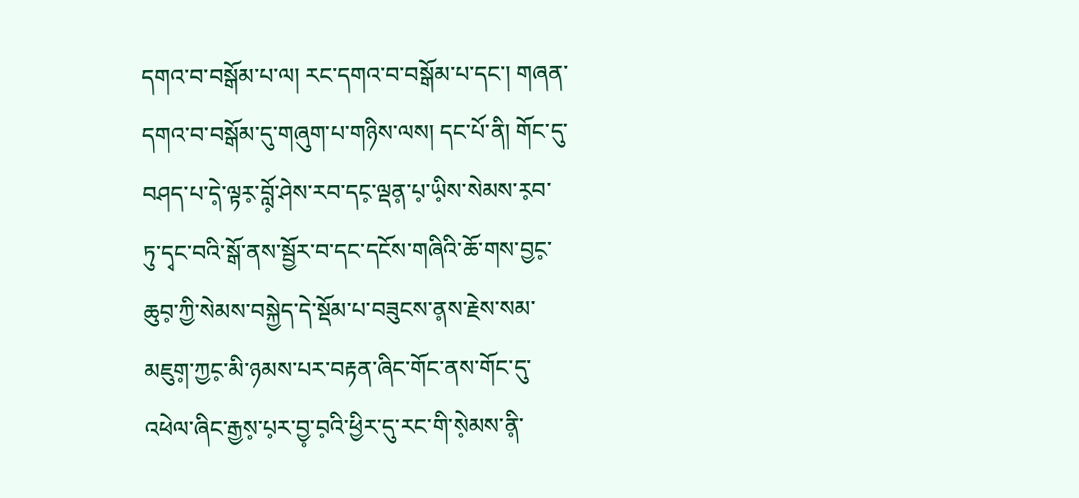དགའ་བ་བསྒོམ་པ་ལ། རང་དགའ་བ་བསྒོམ་པ་དང་། གཞན་དགའ་བ་བསྒོམ་དུ་གཞུག་པ་གཉིས་ལས། དང་པོ་ནི། གོང་དུ་བཤད་པ་དེ༷་ལྟར༷་བློ༷་ཤེས་རབ་དང༷་ལྡན༷་པ༷་ཡི༷ས་སེམས་ར༷བ་ཏུ་དྭང་བའི་སྒོ་ནས་སྦྱོར་བ་དང་དངོས་གཞིའི་ཆོ་གས་བྱང༷་ཆུབ༷་ཀྱི་སེམས་བསྐྱེད་དེ་སྡོམ་པ་བཟུངས་ན༷ས་རྗེས་སམ་མཇུག༷་ཀྱང༷་མི་ཉམས་པར་བརྟན་ཞིང་གོང་ནས་གོང་དུ་འཕེལ་ཞིང་རྒྱས༷་པ༷ར་བྱ༷་བ༷འི་ཕྱིར་དུ་རང་གི་སེ༷མས་ནི༷་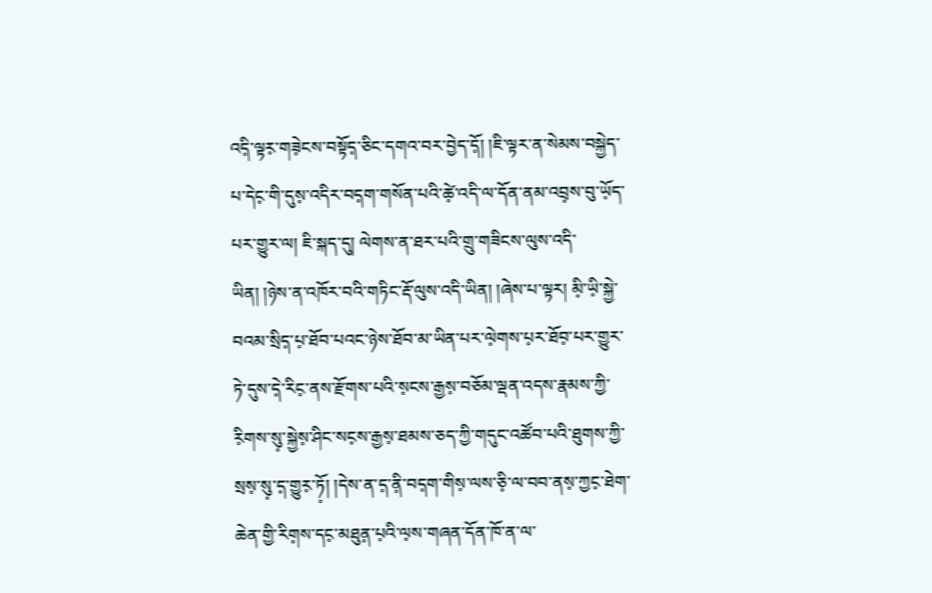འདི༷་ལྟར༷་གཟེ༷ངས་བསྟོད༷་ཅིང་དགའ་བར་བྱེད་དོ༷། །ཇི་ལྟར་ན་སེམས་བསྐྱེད་པ་དེང༷་གི་དུས༷་འདིར་བད༷ག་གསོན་པའི་ཚེ༷་འདི་ལ་དོན་ནམ་འབྲ༷ས་བུ་ཡོ༷ད་པར་གྱུར་ལ། ཇི་སྐད་དུ། ལེགས་ན་ཐར་པའི་གྲུ་གཟིངས་ལུས་འདི་ཡིན། །ཉེས་ན་འཁོར་བའི་གཏིང་རྡོ་ལུས་འདི་ཡིན། །ཞེས་པ་ལྟར། མི༷་ཡི༷་སྐྱེ་བའམ་སྲིད༷་པ༷་ཐོབ་པའང་ཉེས་ཐོབ་མ་ཡིན་པར་ལེ༷གས་པ༷ར་ཐོབ༷་པར་གྱུར་ཏེ་དུས་དེ༷་རིང༷་ནས་རྫོགས་པའི་ས༷ངས་རྒྱས༷་བཅོམ་ལྡན་འདས་རྣམས་ཀྱི་རི༷གས་སུ༷་སྐྱེས༷་ཤིང་སང༷ས་རྒྱས༷་ཐམས་ཅད་ཀྱི་གདུང་འཚོབ་པའི་ཐུགས་ཀྱི་སྲས༷་སུ༷་ད༷་གྱུར༷་ཏོ༷། །དེས་ན་ད༷་ནི༷་བད༷ག་གིས༷་ལས་ཅི༷་ལ་བབ་ནས༷་ཀྱང༷་ཐེག་ཆེན་གྱི་རིག༷ས་དང༷་མཐུན༷་པ༷འི་ལ༷ས་གཞན་དོན་ཁོ་ན་ལ་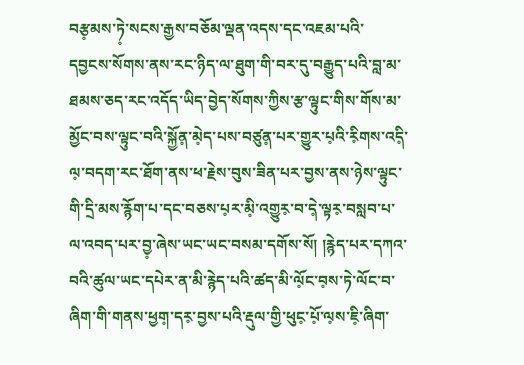བརྩ༷མས་ཏེ༷་སངས་རྒྱས་བཅོམ་ལྡན་འདས་དང་འཇམ་པའི་དབྱངས་སོགས་ནས་རང་ཉིད་ལ་ཐུག་གི་བར་དུ་བརྒྱུད་པའི་བླ་མ་ཐམས་ཅད་རང་འདོད་ཡིད་བྱེད་སོགས་ཀྱིས་རྩ་ལྟུང་གིས་གོས་མ་མྱོང་བས་ལྟུང་བའི་སྐྱོན༷་མེ༷ད་པས་བཙུན༷་པར་གྱུར་པ༷འི་རི༷གས་འདི༷་ལ༷་བདག་རང་ཐོག་ནས་ཕ་རྗེས་བུས་ཟིན་པར་བྱས་ནས་ཉེས་ལྟུང་གི་དྲི་མས་རྙོག་པ་དང་བཅས་པ༷ར་མི༷་འགྱུར༷་བ་དེ༷་ལྟར༷་བསླབ་པ་ལ་འབད་པར་བྱ༷་ཞེས་ཡང་ཡང་བསམ་དགོས་སོ། །རྙེད་པར་དཀའ་བའི་ཚུལ་ཡང་དཔེར་ན་མི་རྙེད་པའི་ཚད་མི་ལོ༷ང་བ༷ས་ཏེ་ལོང་བ་ཞིག་གི་གནས་ཕྱག༷་དར༷་བྱས་པའི་རྡུལ་གྱི་ཕུང༷་པོ༷་ལ༷ས་ཇི༷་ཞིག་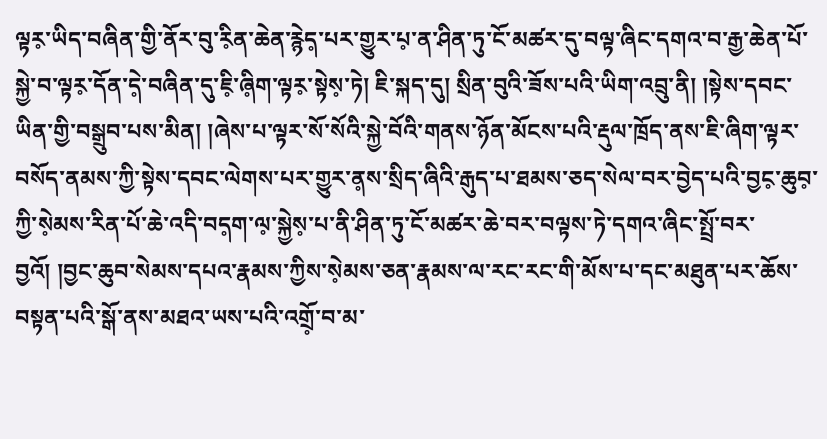ལྟར༷་ཡིད་བཞིན་གྱི་ནོར་བུ་རི༷ན་ཆེན་རྙེད༷་པར་གྱུར་པ༷་ན་ཤིན་ཏུ་ངོ་མཚར་དུ་བལྟ་ཞིང་དགའ་བ་རྒྱ་ཆེན་པོ་སྐྱེ་བ་ལྟར༷་དོན་དེ༷་བཞིན་དུ་ཇི༷་ཞི༷ག་ལྟར༷་སྟེས༷་ཏེ། ཇི་སྐད་དུ། སྲིན་བུའི་ཟོས་པའི་ཡིག་འབྲུ་ནི། །སྟེས་དབང་ཡིན་གྱི་བསྒྲུབ་པས་མིན། །ཞེས་པ་ལྟར་སོ་སོའི་སྐྱེ་བོའི་གནས་ཉོན་མོངས་པའི་རྡུལ་ཁྲོད་ནས་ཇི་ཞིག་ལྟར་བསོད་ནམས་ཀྱི་སྟེས་དབང་ལེགས་པར་གྱུར་ན༷ས་སྲིད་ཞིའི་རྒུད་པ་ཐམས་ཅད་སེལ་བར་བྱེད་པའི་བྱང༷་ཆུབ༷་ཀྱི་སེ༷མས་རིན་པོ་ཆེ་འདི་བད༷ག་ལ༷་སྐྱེས༷་པ་ནི་ཤིན་ཏུ་ངོ་མཚར་ཆེ་བར་བལྟས་ཏེ་དགའ་ཞིང་སྤྲོ་བར་བྱའོ། །བྱང་ཆུབ་སེམས་དཔའ་རྣམས་ཀྱིས་སེ༷མས་ཅན་རྣམས་ལ་རང་རང་གི་མོས་པ་དང་མཐུན་པར་ཆོས་བསྟན་པའི་སྒོ་ནས་མཐའ་ཡས་པའི་འགྲོ༷་བ་མ་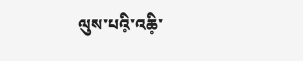ལུས་པའི༷་འཆི༷་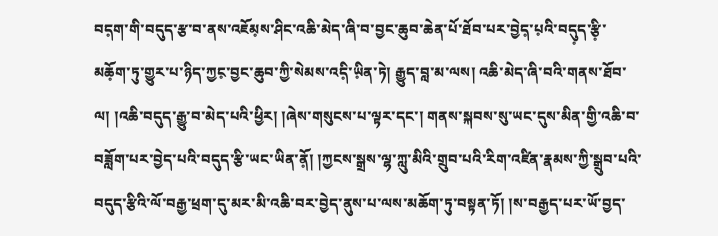བད༷ག་གི་བདུད་རྩ་བ་ནས་འཇོམ༷ས་ཤིང་འཆི་མེད་ཞི་བ་བྱང་ཆུབ་ཆེན་པོ་ཐོབ་པར་བྱེད༷་པ༷འི་བདུ༷ད་རྩི༷་མཆོ༷ག་ཏུ་གྱུར་པ་ཉིད་ཀྱང༷་བྱང་ཆུབ་ཀྱི་སེམས་འདི༷་ཡི༷ན་ཏེ། རྒྱུད་བླ་མ་ལས། འཆི་མེད་ཞི་བའི་གནས་ཐོབ་ལ། །འཆི་བདུད་རྒྱུ་བ་མེད་པའི་ཕྱིར། །ཞེས་གསུངས་པ་ལྟར་དང་། གནས་སྐབས་སུ་ཡང་དུས་མིན་གྱི་འཆི་བ་བཟློག་པར་བྱེད་པའི་བདུད་རྩི་ཡང་ཡིན་ནོ༷། །ཀྱངས་སྒྲས་ལྷ་ཀླུ་མིའི་གྲུབ་པའི་རིག་འཛིན་རྣམས་ཀྱི་སྒྲུབ་པའི་བདུད་རྩིའི་ལོ་བརྒྱ་ཕྲག་དུ་མར་མི་འཆི་བར་བྱེད་ནུས་པ་ལས་མཆོག་ཏུ་བསྟན་ཏོ། །ས་བརྒྱད་པར་ཡོ་བྱད་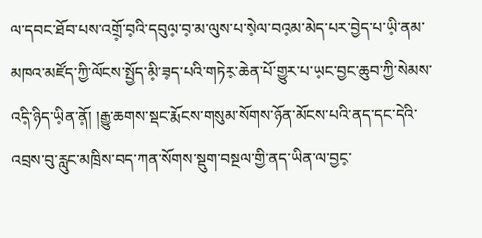ལ་དབང་ཐོབ་པས་འགྲོ༷་བ༷འི་དབུལ༷་བ༷་མ་ལུས་པ་སེ༷ལ་བའ༷མ་མེད་པར་བྱེད་པ་ཡི༷་ནམ་མཁའ་མཛོད་ཀྱི་ལོངས་སྤྱོད་མི༷་ཟ༷ད་པའི་གཏེར༷་ཆེན་པོ་གྱུར་པ་ཡ༷ང་བྱང་ཆུབ་ཀྱི་སེམས་འདི༷་ཉིད་ཡི༷ན་ནོ༷། །རྒྱུ་ཆགས་སྡང་རྨོངས་གསུམ་སོགས་ཉོན་མོངས་པའི་ནད་དང་དེའི་འབྲས་བུ་རླུང་མཁྲིས་བད་ཀན་སོགས་སྡུག་བསྔལ་གྱི་ནད་ཡིན་ལ་བྱང༷་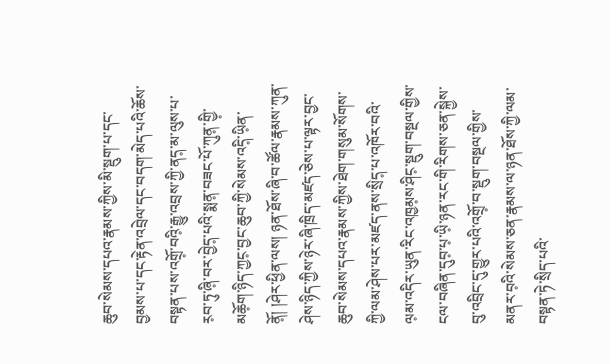ཆུབ་སེམས་དཔའ་རྣམས་ཀྱིས་མི་སྡུག་པ་དང་བྱམས་པ་དང་རྟེན་འབྲེལ་དང་བདག་མེད་པའི་ཆོས་བསྟན་པས་འགྲོ༷་བའི༷་རྒྱུ་འབྲས་ཀྱི་ནད༷་མ་ལུས་པ་ར༷བ་ཏུ་ཞི༷་བར་བྱེད༷་པའི་སྨན༷་བཟང་པོ་ཀུན༷་གྱི༷་མཆོ༷ག་ཉིད་ཀྱང༷་བྱང་ཆུབ་ཀྱི་སེམས་འདི༷་ཡི༷ན་ནོ༷། །ཤེར་ཕྱིན་ལས། ཉན་ཐོས་ཞི་བ་ཚོལ་རྣམས་ཀུན་ཤེས་ཉིད་ཀྱིས་ཉེར་ཞི་ཁྲིད་མཛད་ཅེས་པ་ལྟར་བྱང་ཆུབ་སེམས་དཔའ་རྣམས་ཀྱིས་ཐེག་གསུམ་སོགས་ཀྱི་ལམ་ཤེས་པར་མཛད་ནས་སྲིད༷་པ་འཁོར་བའི་ལ༷མ་འདིར་ཡུན་རིང་འཁྱམ༷ས་ཤིང༷་སྡུག་བསྔལ་གྱིས་ངལ་བཞིན་དུབ༷་པ༷་ཡི༷་ཉན་རང་གི་རིགས་ཅན་སྐྱེས་བུ་འབྲིང་དུ་གྱུར་པའི་འགྲོ༷་བ་སྡུག་བསྔལ་གྱིས་མནར་བ༷འི་སེམས་ཅན་རྣམས་ལ་ཉན་ཐོས་ཀྱི་ལམ་བསྟན་ཏེ་སྲིད་པའི་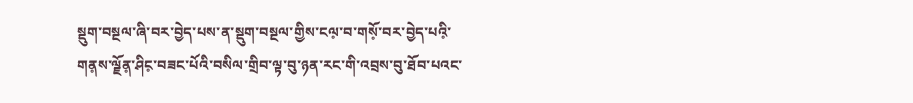སྡུག་བསྔལ་ཞི་བར་བྱེད་པས་ན་སྡུག་བསྔལ་གྱིས་ངལ༷་བ་གསོ༷་བར་བྱེད་པའི༷་གན༷ས་ལྗོན༷་ཤིང༷་བཟང་པོའི་བསིལ་གྲིབ་ལྟ་བུ་ཉན་རང་གི་འབྲས་བུ་ཐོབ་པའང་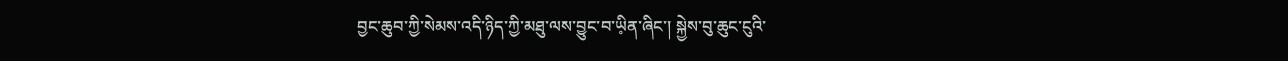བྱང་ཆུབ་ཀྱི་སེམས་འདི་ཉིད་ཀྱི་མཐུ་ལས་བྱུང་བ་ཡི༷ན་ཞིང་། སྐྱེས་བུ་ཆུང་ངུའི་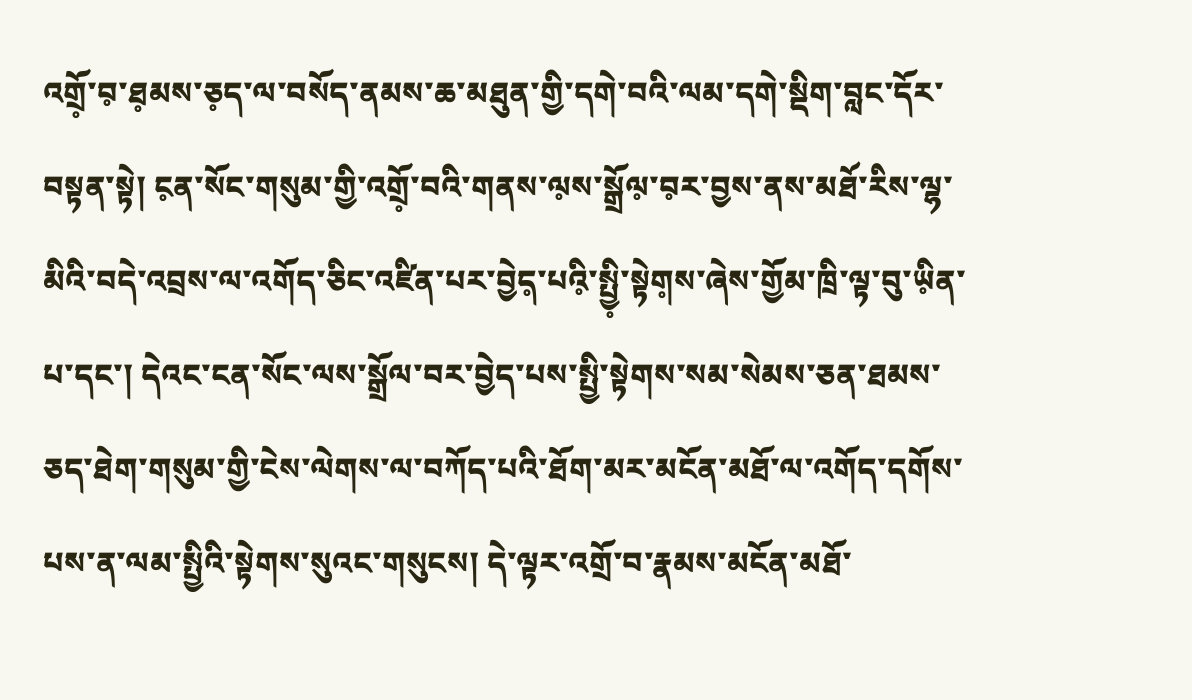འགྲོ༷་བ༷་ཐ༷མས་ཅ༷ད་ལ་བསོད་ནམས་ཆ་མཐུན་གྱི་དགེ་བའི་ལམ་དགེ་སྡིག་བླང་དོར་བསྟན་སྟེ། ང༷ན་སོང་གསུམ་གྱི་འགྲོ༷་བའི་གནས་ལ༷ས་སྒྲོལ༷་བ༷ར་བྱས་ནས་མཐོ་རིས་ལྷ་མིའི་བདེ་འབྲས་ལ་འགོད་ཅིང་འཛིན་པར་བྱེད༷་པའི༷་སྤྱི༷་སྟེག༷ས་ཞེས་གྱོམ་ཁྲི་ལྟ་བུ་ཡི༷ན་པ་དང་། དེའང་ངན་སོང་ལས་སྒྲོལ་བར་བྱེད་པས་སྤྱི་སྟེགས་སམ་སེམས་ཅན་ཐམས་ཅད་ཐེག་གསུམ་གྱི་ངེས་ལེགས་ལ་བཀོད་པའི་ཐོག་མར་མངོན་མཐོ་ལ་འགོད་དགོས་པས་ན་ལམ་སྤྱིའི་སྟེགས་སུའང་གསུངས། དེ་ལྟར་འགྲོ་བ་རྣམས་མངོན་མཐོ་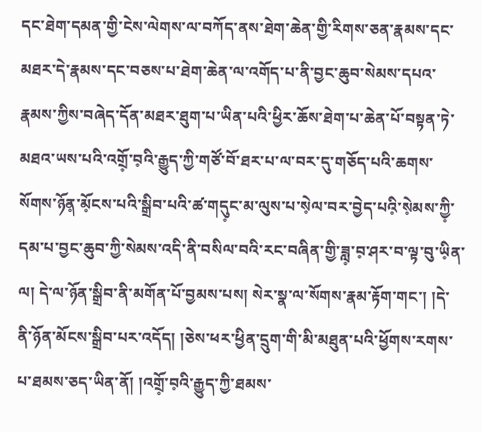དང་ཐེག་དམན་གྱི་ངེས་ལེགས་ལ་བཀོད་ནས་ཐེག་ཆེན་གྱི་རིགས་ཅན་རྣམས་དང་མཐར་དེ་རྣམས་དང་བཅས་པ་ཐེག་ཆེན་ལ་འགོད་པ་ནི་བྱང་ཆུབ་སེམས་དཔའ་རྣམས་ཀྱིས་བཞེད་དོན་མཐར་ཐུག་པ་ཡིན་པའི་ཕྱིར་ཆོས་ཐེག་པ་ཆེན་པོ་བསྟན་ཏེ་མཐའ་ཡས་པའི་འགྲོ༷་བ༷འི་རྒྱུད་ཀྱི་གཙོ་བོ་ཐར་པ་ལ་བར་དུ་གཅོད་པའི་ཆགས་སོགས་ཉོན༷་མོ༷ངས་པའི་སྒྲིབ་པའི་ཚ་གདུ༷ང་མ་ལུས་པ་སེ༷ལ་བར་བྱེད་པའི༷་སེ༷མས་ཀྱི༷་དམ་པ་བྱང་ཆུབ་ཀྱི་སེམས་འདི་ནི་བསིལ་བའི་རང་བཞིན་གྱི་ཟླ༷་བ༷་ཤར་བ་ལྟ་བུ་ཡི༷ན་ལ། དེ་ལ་ཉོན་སྒྲིབ་ནི་མགོན་པོ་བྱམས་པས། སེར་སྣ་ལ་སོགས་རྣམ་རྟོག་གང་། །དེ་ནི་ཉོན་མོངས་སྒྲིབ་པར་འདོད། །ཅེས་ཕར་ཕྱིན་དྲུག་གི་མི་མཐུན་པའི་ཕྱོགས་རགས་པ་ཐམས་ཅད་ཡིན་ནོ། །འགྲོ༷་བ༷འི་རྒྱུད་ཀྱི་ཐམས་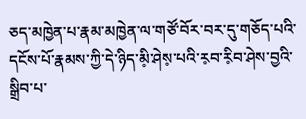ཅད་མཁྱེན་པ་རྣམ་མཁྱེན་ལ་གཙོ་བོར་བར་དུ་གཅོད་པའི་དངོས་པོ་རྣམས་ཀྱི་དེ་ཉིད་མི༷་ཤེས༷་པའི་ར༷བ་རི༷བ་ཤེས་བྱའི་སྒྲིབ་པ་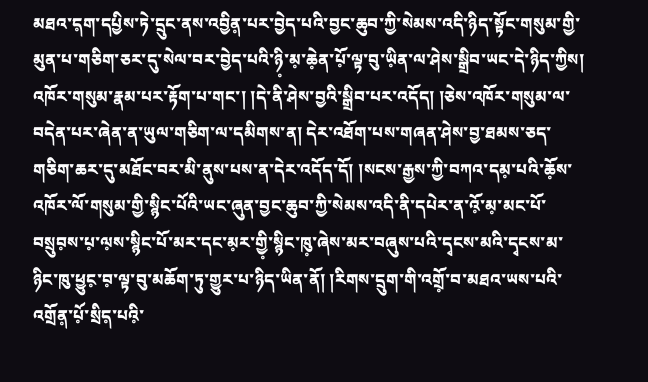མཐའ་ད༷ག་དཔྱིས་ཏེ་དྲུང་ནས་འབྱིན༷་པར་བྱེད་པའི་བྱང་ཆུབ་ཀྱི་སེམས་འདི་ཉིད་སྟོང་གསུམ་གྱི་མུན་པ་གཅིག་ཅར་དུ་སེལ་བར་བྱེད་པའི་ཉི༷་མ༷་ཆེ༷ན་པོ༷་ལྟ་བུ་ཡི༷ན་ལ་ཤེས་སྒྲིབ་ཡང་དེ་ཉིད་ཀྱིས། འཁོར་གསུམ་རྣམ་པར་རྟོག་པ་གང་། །དེ་ནི་ཤེས་བྱའི་སྒྲིབ་པར་འདོད། །ཅེས་འཁོར་གསུམ་ལ་བདེན་པར་ཞེན་ན་ཡུལ་གཅིག་ལ་དམིགས་ན། དེར་འཐོག་པས་གཞན་ཤེས་བྱ་ཐམས་ཅད་གཅིག་ཆར་དུ་མཐོང་བར་མི་ནུས་པས་ན་དེར་འདོད་དོ། །སངས་རྒྱས་ཀྱི་བཀའ་དམ༷་པའི་ཆོ༷ས་འཁོར་ལོ་གསུམ་གྱི་སྙིང་པོའི་ཡང་ཞུན་བྱང་ཆུབ་ཀྱི་སེམས་འདི་ནི་དཔེར་ན་འོ༷་མ༷་མང་པོ་བསྲུབ༷ས་པ༷་ལ༷ས་སྙིང་པོ་མར་དང་མ༷ར་གྱི༷་སྙིང་ཁུ༷་ཞེས་མར་བཞུས་པའི་དྭངས་མའི་དྭངས་མ་ཉིང་ཁུ་ཕྱུང༷་བ༷་ལྟ་བུ་མཆོག་ཏུ་གྱུར་པ་ཉིད་ཡིན་ནོ། །རིགས་དྲུག་གི་འགྲོ༷་བ་མཐའ་ཡས་པའི་འགྲོན༷་པོ༷་སྲིད༷་པའི༷་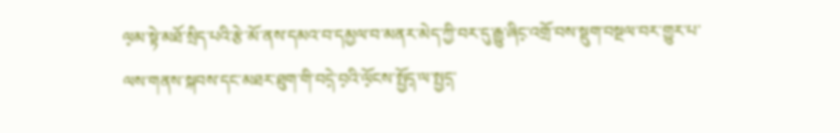ལ༷མ་སྟེ་མཐོ་སྲིད་པའི་རྩེ་མོ་ནས་དམའ་བ་དམྱལ་བ་མནར་མེད་ཀྱི་བར་དུ་རྒྱུ་ཞིང༷་འགྲོ་བས་སྡུག་བསྔལ་བར་གྱུར་པ་ལས་གནས་སྐབས་དང་མཐར་ཐུག་གི་བདེ༷་བ༷འི་ལོ༷ངས་སྤྱོད༷་ལ་སྤྱད༷་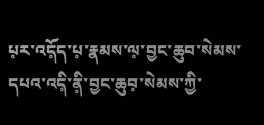པ༷ར་འདོ༷ད་པ༷་རྣམས་ལ༷་བྱང་ཆུབ་སེམས་དཔའ་འདི༷་ནི༷་བྱང་ཆུབ༷་སེམས་ཀྱི་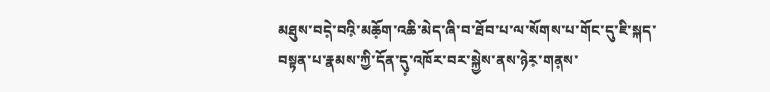མཐུས་བདེ༷་བའི༷་མཆོ༷ག་འཆི་མེད་ཞི་བ་ཐོབ་པ་ལ་སོགས་པ་གོང་དུ་ཇི་སྐད་བསྟན་པ་རྣམས་ཀྱི་དོན་དུ༷་འཁོར་བར་སྐྱེས་ནས་ཉེར༷་གན༷ས་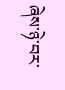ཞེས་ཉེ་བར་